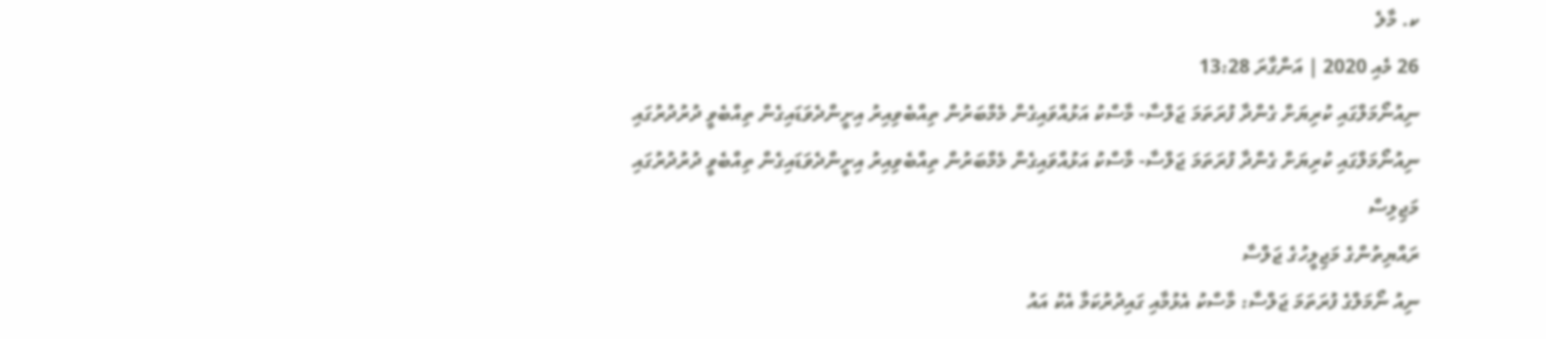ކ. މާލެ
26 މެއި 2020 | އަންގާރަ 13:28
ނިއުނޯމަލްގައި ކުރިޔަށް ގެންދާ ފުރަތަމަ ޖަލްސާ- މާސްކު އަޅުއްވައިގެން މެމްބަރުން ތިއްބެވިއިރު އިށީންދެވަޑައިގެން ތިއްބެވީ ދުރުދުރުގައި
ނިއުނޯމަލްގައި ކުރިޔަށް ގެންދާ ފުރަތަމަ ޖަލްސާ- މާސްކު އަޅުއްވައިގެން މެމްބަރުން ތިއްބެވިއިރު އިށީންދެވަޑައިގެން ތިއްބެވީ ދުރުދުރުގައި
މަޖިލިސް
ރައްޔިތުންގެ މަޖިލީހުގެ ޖަލްސާ
ނިއު ނޯމަލްގެ ފުރަތަމަ ޖަލްސާ: މާސްކު އެޅުމާއި ގައިދުރުކަމާ އެކު އައު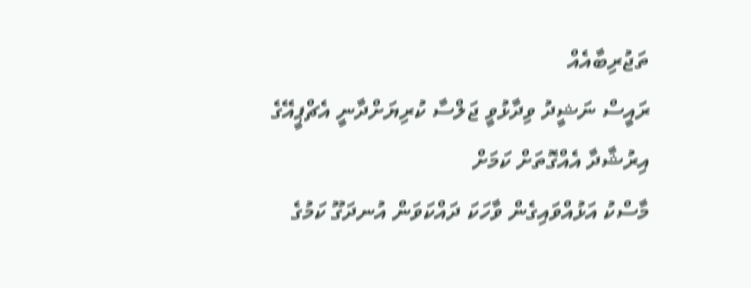ތަޖުރިބާއެއް
ރައީސް ނަޝީދު ވިދާޅުވީ ޖަލްސާ ކުރިޔަށްދާނީ އެޗްޕީއޭގެ އިރުޝާދާ އެއްގޮތަށް ކަމަށް
މާސްކު އަޅުއްވައިގެން ވާހަކަ ދައްކަވަން އުނދަގޫ ކަމުގެ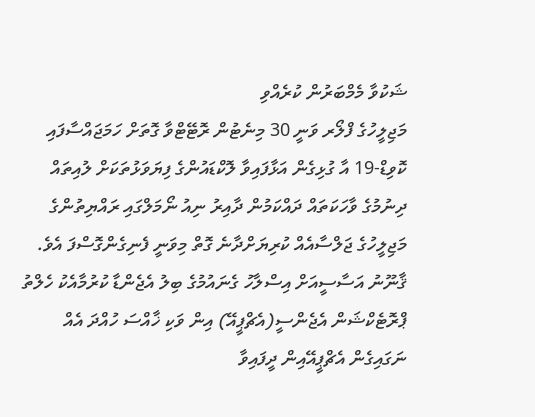ޝަކުވާ މެމްބަރުން ކުރެއްވި
މަޖިލީހުގެ ފްލޯރ ވަނީ 30 މިނެޓުން ރޮޓޭޓްވާ ގޮތަށް ހަމަޖައްސާފައި
ކޮވިޑް-19 އާ ގުޅިގެން އަޅާފައިވާ ލޮކްޑައުންގެ ފިޔަވަޅުތަކަށް ލުއިތައް ދިނުމުގެ ވާހަކަތައް ދައްކަމުން ދާއިރު ނިއު ނޯމަލްގައި ރައްޔިތުންގެ މަޖިލީހުގެ ޖަލްސާއެއް ކުރިޔަށްދާނެ ގޮތް މިވަނީ ފެނިގެންގޮސްފަ އެވެ. ޤާނޫނު އަސާސީއަށް އިސްލާހު ގެނައުމުގެ ބިލު އެޖެންޑާ ކުރުމާއެކު ހެލްތު ޕްރޮޓެކްޝަން އެޖެންސީ(އެޗްޕީއޭ) އިން ވަކި ޚާއްސަ ހުއްދަ އެއް ނަގައިގެން އެޗްޕީއޭއިން ދީފައިވާ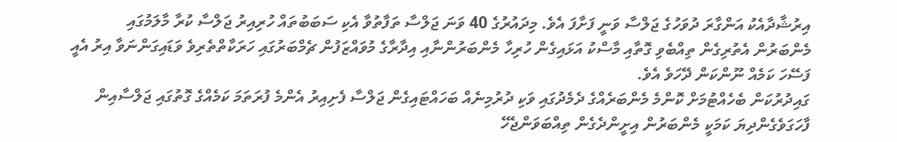އިރުޝާދާއެކު އަންގާރަ ދުވަހުގެ ޖަލްސާ ވަނީ ފަށާފަ އެވެ. މިދައުރުގެ 40 ވަނަ ޖަލްސާ ތަފާތުވާ އެކި ސަބަބުތައް ހުރިއިރު ޖަލްސާ ކުރާ މާލަމުގައި މެންބަރުން އެތުރިގެން ތިއްބެވި ގޮތާއި މާސްކު އަޅައިގެން ހުރިހާ މެންބަރުންނާއި އިދާރާގެ މުވައްޒަފުން ޗެމްބަރުގައި ހަރަކާތްތެރިވެ ވަޑައިގަންނަވާ އިރު އެއީ ފަސޭހަ ކަމެއް ނޫންކަން ދޭހަވެ އެވެ.
ގައިދުރުކަން ބެހެއްޓުމަށް ކޮންމެ މެންބަރެއްގެ ދެމެދުގައި ވަކި ދުރުމިނެއް ބަހައްޓައިގެން ޖަލްސާ ފެށިއިރު އެންމެ ފުރަތަމަ ކަމެއްގެ ގޮތުގައި ޖަލްސާއިން ފާހަގަވެގެންދިޔަ ކަމަކީ މެންބަރުން އިށީންދެގެން ތިއްބަވަންޖެހޭ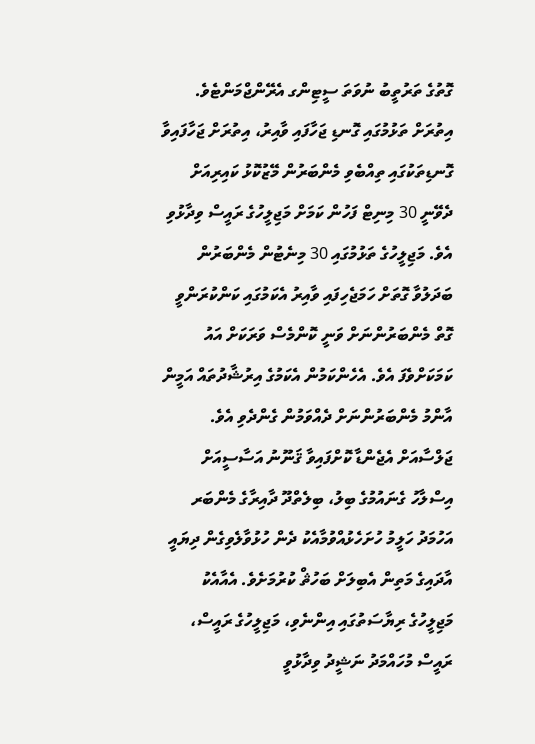ގޮތުގެ ތަރުތީބު ނުވަތަ ސީޓިންގ އެރޭންޖްމަންޓެވެ. އިތުރަށް ތަޅުމުގައި ގޮނޑި ޖަހާފައި ވާއިރު، އިތުރަށް ޖަހާފައިވާ ގޮނޑިތަކުގައި ތިއްބެވި މެންބަރުން މޭޒުކޮޅު ކައިރިއަށް ދެވޭނީ 30 މިނިޓް ފަހުން ކަމަށް މަޖިލީހުގެ ރައީސް ވިދާޅުވި އެވެ. މަޖިލީހުގެ ތަޅުމުގައި 30 މިނެޓުން މެންބަރުން ބަދަލުވާ ގޮތަށް ހަމަޖެހިފައި ވާއިރު އެކަމުގައި ކަންކުރަންވީ ގޮތް މެންބަރުންނަށް ވަނީ ކޮންމެސް ވަރަކަށް އައު ކަމަކަށްވެފަ އެވެ. އެހެންކަމުން އެކަމުގެ އިރުޝާދުތައް އަމީން އާންމު މެންބަރުންނަށް ދެއްވަމުން ގެންދެވި އެވެ.
ޖަލްސާއަށް އެޖެންޑާ ކޮށްފައިވާ ޤަނޫނު އަސާސީއަށް އިސްލާހު ގެނައުމުގެ ބިލު، ބިލެތްދޫ ދާއިރާގެ މެންބަރ އަހުމަދު ހަލީމު ހުށަހެޅުއްވުމާއެކު ދެން ހުޅުވާލެވިގެން ދިޔައީ އާދައިގެ މަތިން އެބިލަށް ބަހުޘް ކުރުމަށެވެ. އެއާއެކު މަޖިލީހުގެ ރިޔާސަތުގައި އިންނެވި، މަޖިލީހުގެ ރައީސް، ރައީސް މުހައްމަދު ނަޝީދު ވިދާޅުވީ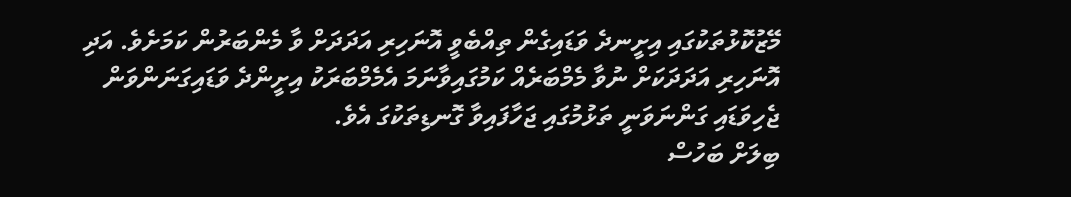މޭޒުކޮޅުތަކުގައި އިށީނދެ ވަޑައިގެން ތިއްބެވީ އޮނަހިރި އަދަދަށް ވާ މެންބަރުން ކަމަށެވެ. އަދި އޮނަހިރި އަދަދަކަށް ނުވާ މެމްބަރެއް ކަމުގައިވާނަމަ އެމެމްބަރަކު އިށީންދެ ވަޑައިގަނަންވަން ޖެހިވަޑައި ގަންނަވަނީ ތަޅުމުގައި ޖަހާފައިވާ ގޮނޑިތަކުގަ އެވެ.
ބިލަށް ބަހުސް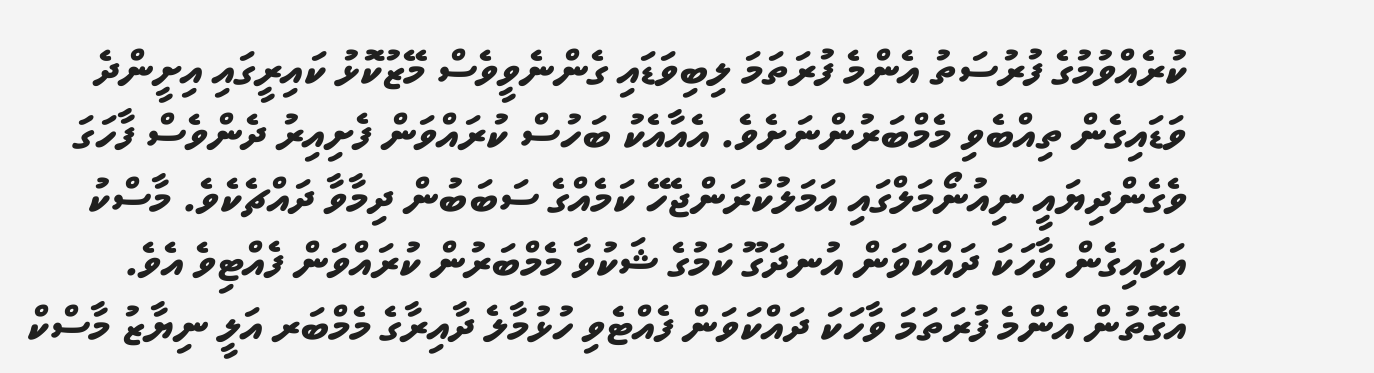ކުރެއްވުމުގެ ފުރުސަތު އެންމެ ފުރަތަމަ ލިބިވަޑައި ގެންނެވީވެސް މޭޒުކޮޅު ކައިރީގައި އިށީންދެ ވަޑައިގެން ތިއްބެވި މެމްބަރުންނަށެވެ. އެއާއެކު ބަހުސް ކުރައްވަން ފެށިއިރު ދެންވެސް ފާހަގަ ވެގެންދިޔައީ ނިއުނޯމަލްގައި އަމަލުކުރަންޖެހޭ ކަމެއްގެ ސަބަބުން ދިމާވާ ދައްޗެކެވެ. މާސްކު އަޅައިގެން ވާހަކަ ދައްކަވަން އުނދަގޫ ކަމުގެ ޝަކުވާ މެމްބަރުން ކުރައްވަން ފެއްޓިވެ އެވެ. އެގޮތުން އެންމެ ފުރަތަމަ ވާހަކަ ދައްކަވަން ފެއްޓެވި ހުޅުމާލެ ދާއިރާގެ މެމްބަރ އަލީ ނިޔާޒު މާސްކް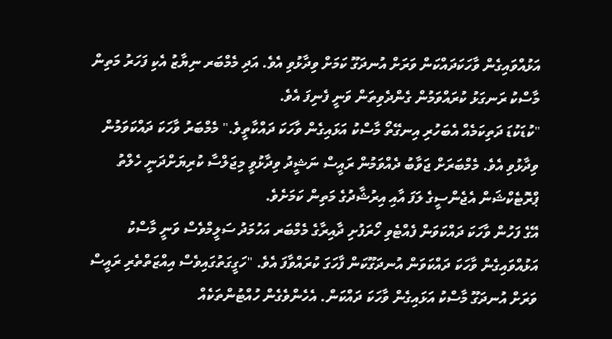އަޅުއްވައިގެން ވާހަކަދައްކަން ވަރަށް އުނދަގޫ ކަމަށް ވިދާޅުވި އެވެ. އަދި މެމްބަރ ނިޔާޒު އެކި ފަހަރު މަތިން މާސްކު ރަނގަޅު ކުރައްވަމުން ގެންދެވިތަން ވަނީ ފެނިފަ އެވެ.
"ކުޑަކުޑަ ދަތިކަމެއް އެބަހުރި އިނގޭތޯ މާސްކު އަޅައިގެން ވާހަކަ ދައްކާތީވެ." މެމްބަރު ވާހަކަ ދައްކަވަމުން ވިދާޅުވި އެވެ. މެމްބަރަށް ޖަވާބު ދެއްވަމުން ރައީސް ނަޝީދު ވިދާޅުވީ މިޖަލްސާ ކުރިޔަށްދަނީ ހެލްތު ޕްރޮޓެކްޝަން އެޖެންސީގެ ލަފަ އާއި އިރުޝާދުގެ މަތިން ކަމަށެވެ.
އޭގެ ފަހުން ވާހަކަ ދައްކަވަން ފެއްޓެވި ހޯރަފުށި ދާއިރާގެ މެމްބަރ އަހުމަދު ސަލީމްވެސް ވަނީ މާސްކު އަޅުއްވައިގެން ވާހަކަ ދައްކަވަން އުނދަގޫކަން ފާހަގަ ކުރައްވާފަ އެވެ. "ހަގީގަތުގައިވެސް އިއްޒަތްތެރި ރައީސް ވަރަށް އުނދަގޫ މާސްކު އަޅައިގެން ވާހަކަ ދައްކަން. އެހެންވެގެން ހުއްޓުންތަކެއް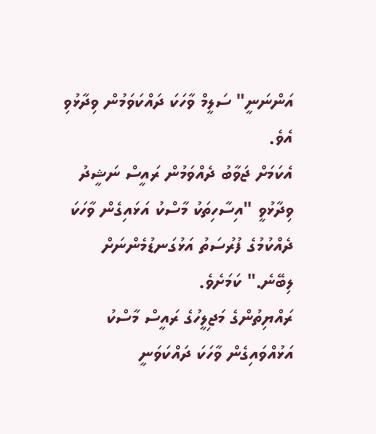އަންނަނީ" ސަލީމް ވާހަކަ ދައްކަވަމުން ވިދާޅުވި އެވެ.
އެކަމަށް ޖަވާބު ދެއްވަމުން ރައީސް ނަޝީދު ވިދާޅުވީ "އިސާހިތަކު މާސްކު އަޅައިގެން ވާހަކަ ދެއްކުމުގެ ފުރުސަތު އަޅުގަނޑުމެންނަށް ލިބޭނެ." ކަމަށެވެ.
ރައްޔިތުންގެ މަޖިލީހުގެ ރައީސް މާސްކު އަޅުއްވައިގެން ވާހަކަ ދައްކަވަނީ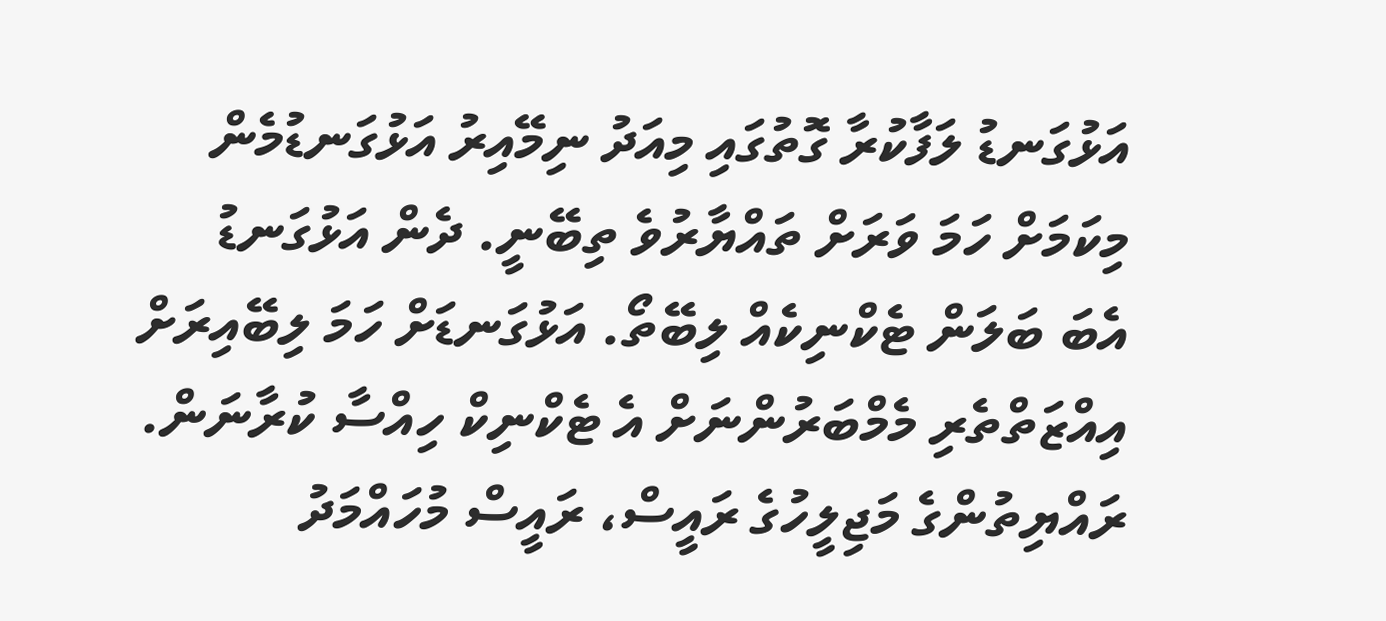އަޅުގަނޑު ލަފާކުރާ ގޮތުގައި މިއަދު ނިމޭއިރު އަޅުގަނޑުމެން މިކަމަށް ހަމަ ވަރަށް ތައްޔާރުވެ ތިބޭނީ. ދެން އަޅުގަނޑު އެބަ ބަލަން ޓެކްނިކެއް ލިބޭތޯ. އަޅުގަނޑަށް ހަމަ ލިބޭއިރަށް އިއްޒަތްތެރި މެމްބަރުންނަށް އެ ޓެކްނިކް ހިއްސާ ކުރާނަން.
ރައްޔިތުންގެ މަޖިލީހުގެ ރައީސް، ރައީސް މުހައްމަދު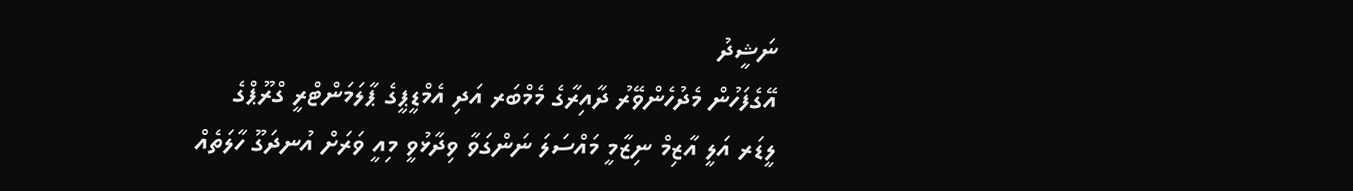ނަޝީދު
އޭގެފަހުން މެދުހެންވޭރު ދާއިރާގެ މެމްބަރ އަދި އެމްޑީޕީގެ ޕާލަމަންޓްރީ ގްރޫޕްގެ ލީޑަރ އަލީ އާޒިމް ނިޒާމީ މައްސަލަ ނަންގަވާ ވިދާޅުވީ މިއީ ވަރަށް އުނދަގޫ ހާލަތެއް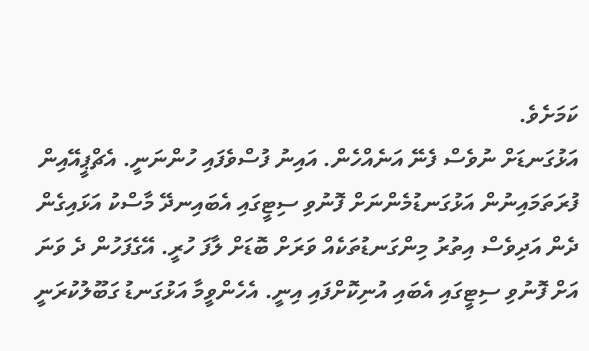ކަމަށެވެ.
އަޅުގަނޑަށް ނުވެސް ފެނޭ އަނެއްހެން. އައިނު ފުސްވެފައި ހުންނަނީ. އެޗްޕީއޭއިން ފުރަތަމައިނުން އަޅުގަނޑުމެންނަށް ފޮނުވި ސިޓީގައި އެބައިނދޭ މާސްކު އަޅައިގެން ދެން އަދިވެސް އިތުރު މިންގަނޑުތަކެއް ވަރަށް ބޮޑަށް ލާފަ ހުރީ. އޭގެފަހުން ދެ ވަނަ އަށް ފޮނުވި ސިޓީގައި އެބައި އުނިކޮށްފައި އިނީ. އެހެންވީމާ އަޅުގަނޑު ގަބޫލުކުރަނީ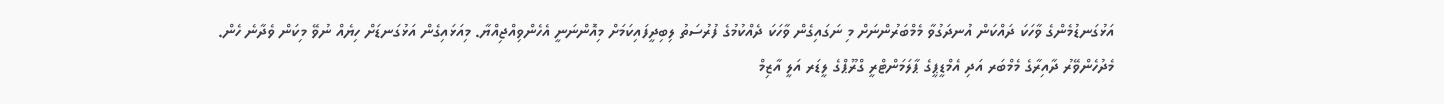އަޅުގަނޑުމެންގެ ވާހަކަ ދައްކަން އުނދަގުވާ މެމްބަރުންނަށް މި ނަގައިގެން ވާހަކަ ދެއްކުމުގެ ފުރުސަތު ލިބިދީފައިކަމަށް މިއޮންނަނީ އެހެންވިއްޖިއްޔާ. މިއަޅައިގެން އަޅުގަނޑަށް ހިޔެއް ނުވޭ މިކަން ވެދާނެ ހެން.
މެދުހެންވޭރު ދާއިރާގެ މެމްބަރ އަދި އެމްޑީޕީގެ ޕާލަމަންޓްރީ ގްރޫޕްގެ ލީޑަރ އަލީ އާޒިމް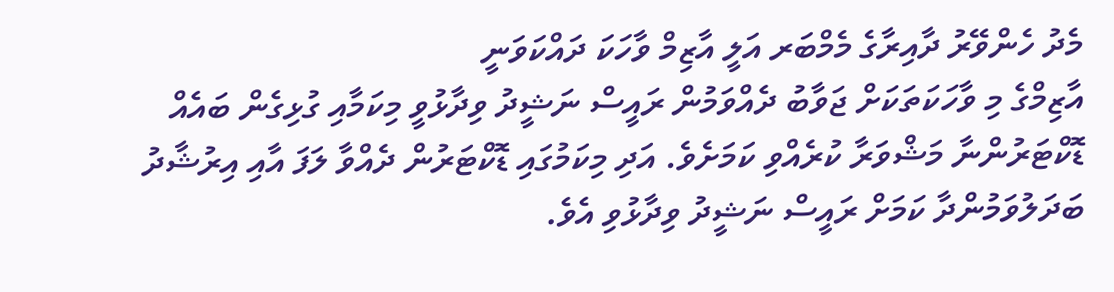މެދު ހެންވޭރު ދާއިރާގެ މެމްބަރ އަލީ އާޒިމް ވާހަކަ ދައްކަވަނީ
އާޒިމްގެ މި ވާހަކަތަކަށް ޖަވާބު ދެއްވަމުން ރައީސް ނަޝީދު ވިދާޅުވީ މިކަމާއި ގުޅިގެން ބައެއް ޑޮކްޓަރުންނާ މަޝްވަރާ ކުރެއްވި ކަމަށެވެ. އަދި މިކަމުގައި ޑޮކްޓަރުން ދެއްވާ ލަފަ އާއި އިރުޝާދު ބަދަލުވަމުންދާ ކަމަށް ރައީސް ނަޝީދު ވިދާޅުވި އެވެ.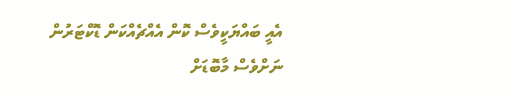އެއީ ބައްޔަކީވެސް ކޮން އެއްޗެއްކަން ޑޮކްޓަރުން ނަށްވެސް މާބޮޑަށް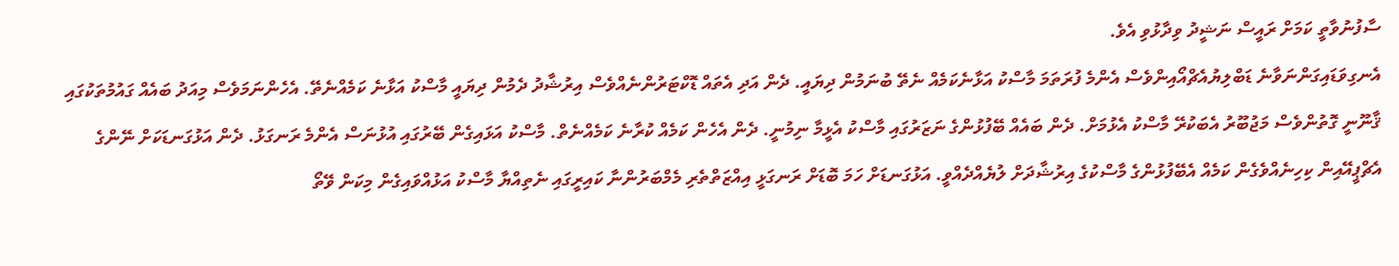ސާފުނުވާތީ ކަމަށް ރައީސް ނަޝީދު ވިދާޅުވި އެވެ.
އެނގިވަޑައިގަންނަވާނެ ޑަބްލިޔުއެޗްއޯއިންވެސް އެންމެ ފުރަތަމަ މާސްކު އަޅާނެކަމެއް ނެތޭ ބުނަމުން ދިޔައީ. ދެން އަދި އެތައް ޑޮކްޓަރުންނެއްވެސް އިރުޝާދު ދެމުން ދިޔައީ މާސްކު އަޅާނެ ކަމެއްނެތޭ. އެހެންނަމަވެސް މިއަދު ބައެއް ގައުމުތަކުގައި ޤާނޫނީ ގޮތުންވެސް މަޖުބޫރު އެބަކުރޭ މާސްކު އެޅުމަށް. ދެން ބައެއް ބޭފުޅުންގެ ނަޒަރުގައި މާސްކު އެޅީމާ ނިމުނީ. ދެން އެހެން ކަމެއް ކުރާނެ ކަމެއްނެތް. މާސްކު އަޅައިގެން ބޭރުގައި އުޅުނަސް އެންމެ ރަނގަޅު. ދެން އަޅުގަނޑަކަށް ނޭންގެ އެޗްޕީއޭއިން ކިހިނެއްވެގެން ކަމެއް އެބޭފުޅުންގެ މާސްކުގެ އިރުޝާދަށް ލުޔެއްދެއްވީ. އަޅުގަނޑަށް ހަމަ ބޮޑަށް ރަނގަޅީ އިއްޒަތްތެރި މެމްބަރުންނާ ކައިރީގައި ނެތިއްޔާ މާސްކު އަޅުއްވައިގެން މިކަން ވޭތޯ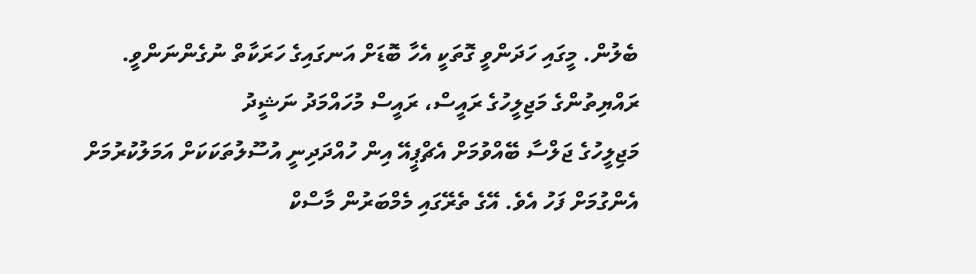ބެލުން. މީގައި ހަދަންވީ ގޮތަކީ އެހާ ބޮޑަށް އަނގައިގެ ހަރަކާތް ނުގެންނަންވީ.
ރައްޔިތުންގެ މަޖިލީހުގެ ރައީސް، ރައީސް މުހައްމަދު ނަޝީދު
މަޖިލީހުގެ ޖަލްސާ ބޭއްވުމަށް އެޗްޕީއޭ އިން ހުއްދަދިނީ އުސޫލުތަކަކަށް އަމަލުކުރުމަށް އެންގުމަށް ފަހު އެވެ. އޭގެ ތެރޭގައި މެމްބަރުން މާސްކް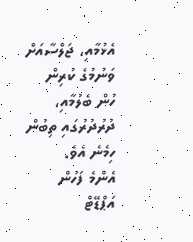އެޅުމާއި، ޖަލްސާއަށް ވަނުމުގެ ކުރިން ހުން ބެލުމާއި، ދުރުދުރުގައި ތިބުން ހިމެނެ އެވެ.
އެންމެ ފަހުން އަޕްޑޭޓް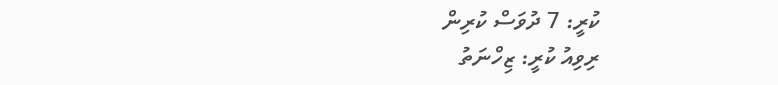ކުރީ: 7 ދުވަސް ކުރިން
ރިވިއު ކުރީ: ޒިހްނަތު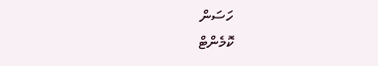ހަސަން
ކޮމެންޓް